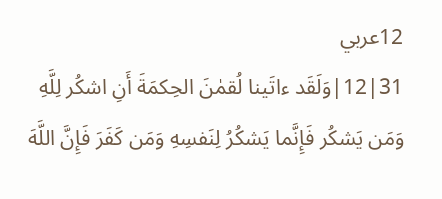12عربي
31|12|وَلَقَد ءاتَينا لُقمٰنَ الحِكمَةَ أَنِ اشكُر لِلَّهِ وَمَن يَشكُر فَإِنَّما يَشكُرُ لِنَفسِهِ وَمَن كَفَرَ فَإِنَّ اللَّهَ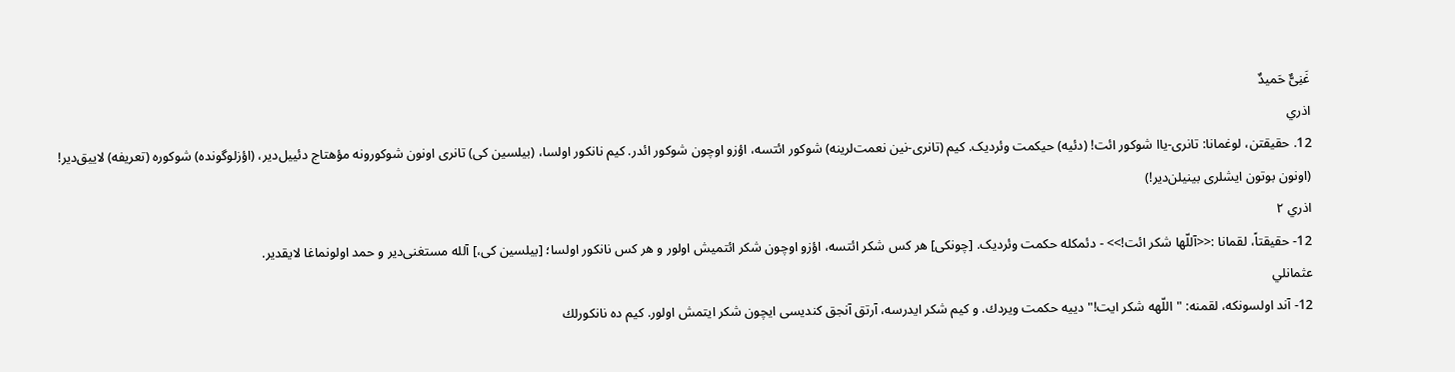غَنِىٌّ حَميدٌ
اذري
12. حقیقتن، لوغمانا: تانری-یاا شوکور ائت! (دئیه) حیکمت وئردیک. کیم (تانری-نین نعمت‌لرینه) شوکور ائتسه، اؤزو اوچون شوکور ائدر. کیم نانکور اولسا، (بیلسین کی) تانری اونون شوکورونه مؤهتاج دئییل‌دیر، (اؤزلوگونده) شوکوره (تعریفه) لاییق‌دیر! (اونون بوتون ایشلری بینیلن‌دیر!)
اذري ٢
12- حقیقتاً، لقمانا :<<آللّها شکر ائت!>> - دئمکله حکمت وئردیک. [چونکی] هر کس شکر ائتسه، اؤزو اوچون شکر ائتمیش اولور و هر کس نانکور اولسا؛ [بیلسین کی،] آلله مستغنی‌دیر و حمد اولونماغا لایقدیر.
عثمانلي
12- آند اولسونکه، لقمنه: "اللّهه شکر ایت!" دییه حکمت ویردك. و کیم شکر ایدرسه، آرتق آنجق کندیسی ایچون شکر ایتمش اولور. کیم ده نانکورلك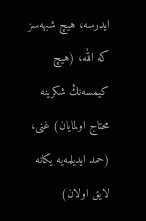ایدرسه، هیچ شبهه‌سز که الله، (هیچ کیمسه‌نڭ شکرینه محتاج اولمایان) غنی، (حمد ایدیلمه‌یه یکانه لایق اولان)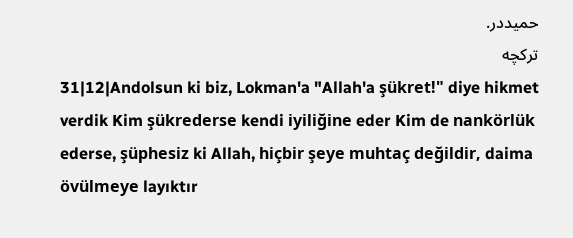حمیددر.
ترکچە
31|12|Andolsun ki biz, Lokman'a "Allah'a şükret!" diye hikmet verdik Kim şükrederse kendi iyiliğine eder Kim de nankörlük ederse, şüphesiz ki Allah, hiçbir şeye muhtaç değildir, daima övülmeye layıktır